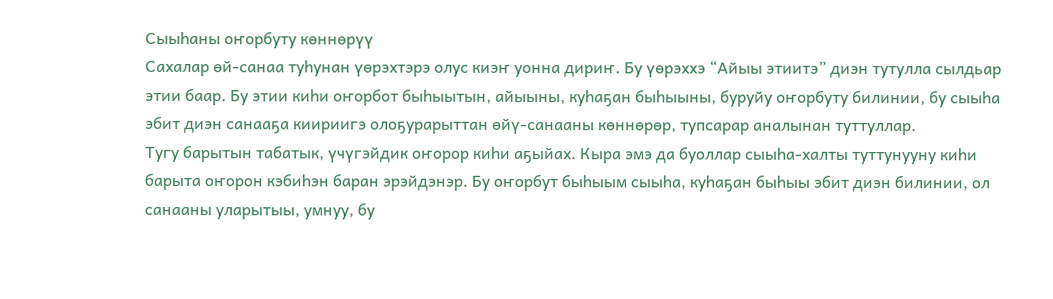Сыыһаны оҥорбуту көннөрүү
Сахалар өй-санаа туһунан үөрэхтэрэ олус киэҥ уонна дириҥ. Бу үөрэххэ “Айыы этиитэ” диэн тутулла сылдьар этии баар. Бу этии киһи оҥорбот быһыытын, айыыны, куһаҕан быһыыны, буруйу оҥорбуту билинии, бу сыыһа эбит диэн санааҕа киириигэ олоҕурарыттан өйү-санааны көннөрөр, тупсарар аналынан туттуллар.
Тугу барытын табатык, үчүгэйдик оҥорор киһи аҕыйах. Кыра эмэ да буоллар сыыһа-халты туттунууну киһи барыта оҥорон кэбиһэн баран эрэйдэнэр. Бу оҥорбут быһыым сыыһа, куһаҕан быһыы эбит диэн билинии, ол санааны уларытыы, умнуу, бу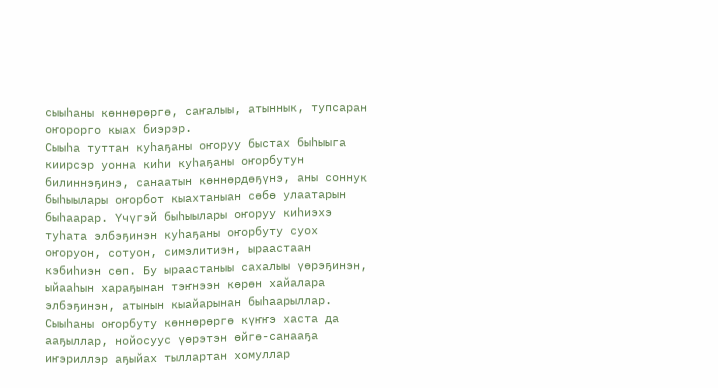сыыһаны көннөрөргө, саҥалыы, атыннык, тупсаран оҥорорго кыах биэрэр.
Сыыһа туттан куһаҕаны оҥоруу быстах быһыыга киирсэр уонна киһи куһаҕаны оҥорбутун билиннэҕинэ, санаатын көннөрдөҕүнэ, аны соннук быһыылары оҥорбот кыахтаныан сөбө улаатарын быһаарар. Үчүгэй быһыылары оҥоруу киһиэхэ туһата элбэҕинэн куһаҕаны оҥорбуту суох оҥоруон, сотуон, симэлитиэн, ыраастаан кэбиһиэн сөп. Бу ыраастаныы сахалыы үөрэҕинэн, ыйааһын хараҕынан тэҥнээн көрөн хайалара элбэҕинэн, атынын кыайарынан быһаарыллар.
Сыыһаны оҥорбуту көннөрөргө күҥҥэ хаста да ааҕыллар, нойосуус үөрэтэн өйгө-санааҕа иҥэриллэр аҕыйах тыллартан хомуллар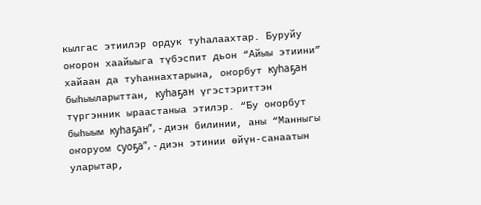кылгас этиилэр ордук туһалаахтар. Буруйу оҥорон хаайыыга түбэспит дьон “Айыы этиини” хайаан да туһаннахтарына, оҥорбут куһаҕан быһыыларыттан, куһаҕан үгэстэриттэн түргэнник ыраастаныа этилэр. “Бу оҥорбут быһыым куһаҕан”, - диэн билинии, аны “Манныгы оҥоруом суоҕа”, - диэн этинии өйүн-санаатын уларытар,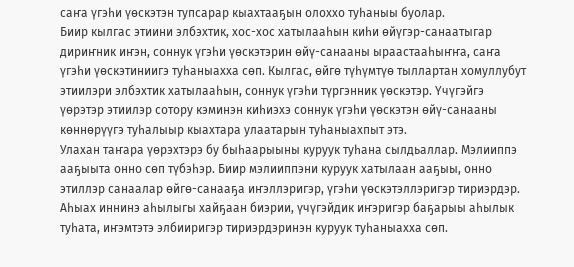саҥа үгэһи үөскэтэн тупсарар кыахтааҕын олоххо туһаныы буолар.
Биир кылгас этиини элбэхтик, хос-хос хатылааһын киһи өйүгэр-санаатыгар дириҥник иҥэн, соннук үгэһи үөскэтэрин өйү-санааны ыраастааһыҥҥа, саҥа үгэһи үөскэтиниигэ туһаныахха сөп. Кылгас, өйгө түһүмтүө тыллартан хомуллубут этиилэри элбэхтик хатылааһын, соннук үгэһи түргэнник үөскэтэр. Үчүгэйгэ үөрэтэр этиилэр сотору кэминэн киһиэхэ соннук үгэһи үөскэтэн өйү-санааны көннөрүүгэ туһалыыр кыахтара улаатарын туһаныахпыт этэ.
Улахан таҥара үөрэхтэрэ бу быһаарыыны куруук туһана сылдьаллар. Мэлииппэ ааҕыыта онно сөп түбэһэр. Биир мэлииппэни куруук хатылаан ааҕыы, онно этиллэр санаалар өйгө-санааҕа иҥэллэригэр, үгэһи үөскэтэллэригэр тириэрдэр. Аһыах иннинэ аһылыгы хайҕаан биэрии, үчүгэйдик иҥэригэр баҕарыы аһылык туһата, иҥэмтэтэ элбииригэр тириэрдэринэн куруук туһаныахха сөп.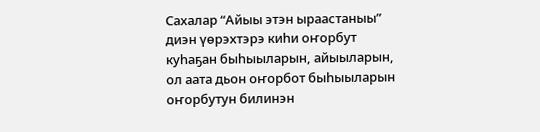Сахалар “Айыы этэн ыраастаныы” диэн үөрэхтэрэ киһи оҥорбут куһаҕан быһыыларын, айыыларын, ол аата дьон оҥорбот быһыыларын оҥорбутун билинэн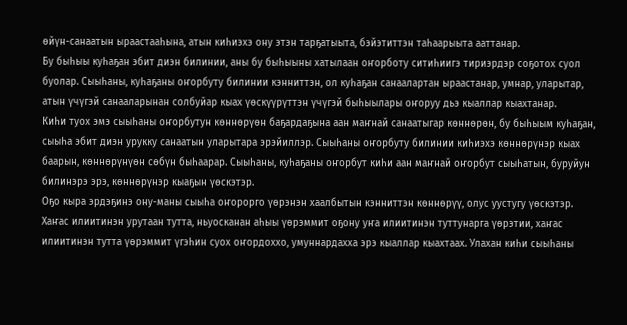өйүн-санаатын ыраастааһына, атын киһиэхэ ону этэн тарҕатыыта, бэйэтиттэн таһаарыыта ааттанар.
Бу быһыы куһаҕан эбит диэн билинии, аны бу быһыыны хатылаан оҥорботу ситиһиигэ тириэрдэр соҕотох суол буолар. Сыыһаны, куһаҕаны оҥорбуту билинии кэнниттэн, ол куһаҕан санаалартан ыраастанар, умнар, уларытар, атын үчүгэй санааларынан солбуйар кыах үөскүүрүттэн үчүгэй быһыылары оҥоруу дьэ кыаллар кыахтанар.
Киһи туох эмэ сыыһаны оҥорбутун көннөрүөн баҕардаҕына аан маҥнай санаатыгар көннөрөн, бу быһыым куһаҕан, сыыһа эбит диэн урукку санаатын уларытара эрэйиллэр. Сыыһаны оҥорбуту билинии киһиэхэ көннөрүнэр кыах баарын, көннөрүнүөн сөбүн быһаарар. Сыыһаны, куһаҕаны оҥорбут киһи аан маҥнай оҥорбут сыыһатын, буруйун билинэрэ эрэ, көннөрүнэр кыаҕын үөскэтэр.
Оҕо кыра эрдэҕинэ ону-маны сыыһа оҥорорго үөрэнэн хаалбытын кэнниттэн көннөрүү, олус уустугу үөскэтэр. Хаҥас илиитинэн урутаан тутта, ньуосканан аһыы үөрэммит оҕону уҥа илиитинэн туттунарга үөрэтии, хаҥас илиитинэн тутта үөрэммит үгэһин суох оҥордоххо, умуннардахха эрэ кыаллар кыахтаах. Улахан киһи сыыһаны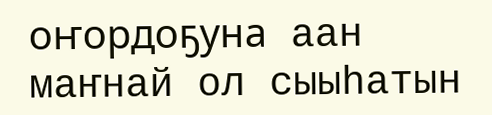оҥордоҕуна аан маҥнай ол сыыһатын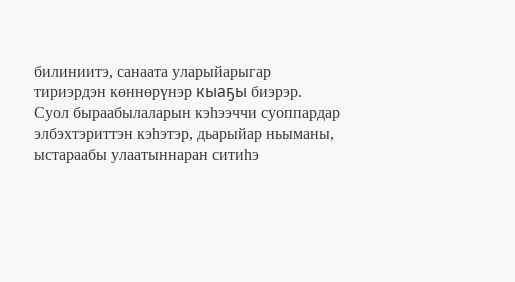билиниитэ, санаата уларыйарыгар тириэрдэн көннөрүнэр кыаҕы биэрэр.
Суол быраабылаларын кэһээччи суоппардар элбэхтэриттэн кэһэтэр, дьарыйар ньыманы, ыстараабы улаатыннаран ситиһэ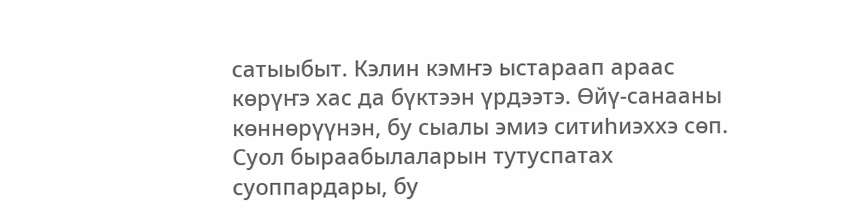сатыыбыт. Кэлин кэмҥэ ыстараап араас көрүҥэ хас да бүктээн үрдээтэ. Өйү-санааны көннөрүүнэн, бу сыалы эмиэ ситиһиэххэ сөп. Суол быраабылаларын тутуспатах суоппардары, бу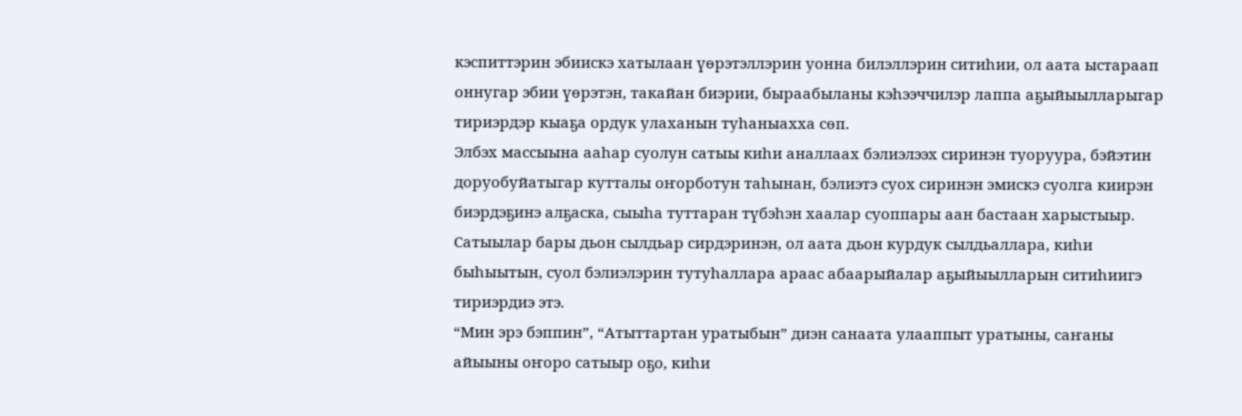кэспиттэрин эбиискэ хатылаан үөрэтэллэрин уонна билэллэрин ситиһии, ол аата ыстараап оннугар эбии үөрэтэн, такайан биэрии, быраабыланы кэһээччилэр лаппа аҕыйыылларыгар тириэрдэр кыаҕа ордук улаханын туһаныахха сөп.
Элбэх массыына ааһар суолун сатыы киһи аналлаах бэлиэлээх сиринэн туоруура, бэйэтин доруобуйатыгар кутталы оҥорботун таһынан, бэлиэтэ суох сиринэн эмискэ суолга киирэн биэрдэҕинэ алҕаска, сыыһа туттаран түбэһэн хаалар суоппары аан бастаан харыстыыр. Сатыылар бары дьон сылдьар сирдэринэн, ол аата дьон курдук сылдьаллара, киһи быһыытын, суол бэлиэлэрин тутуһаллара араас абаарыйалар аҕыйыылларын ситиһиигэ тириэрдиэ этэ.
“Мин эрэ бэппин”, “Атыттартан уратыбын” диэн санаата улааппыт уратыны, саҥаны айыыны оҥоро сатыыр оҕо, киһи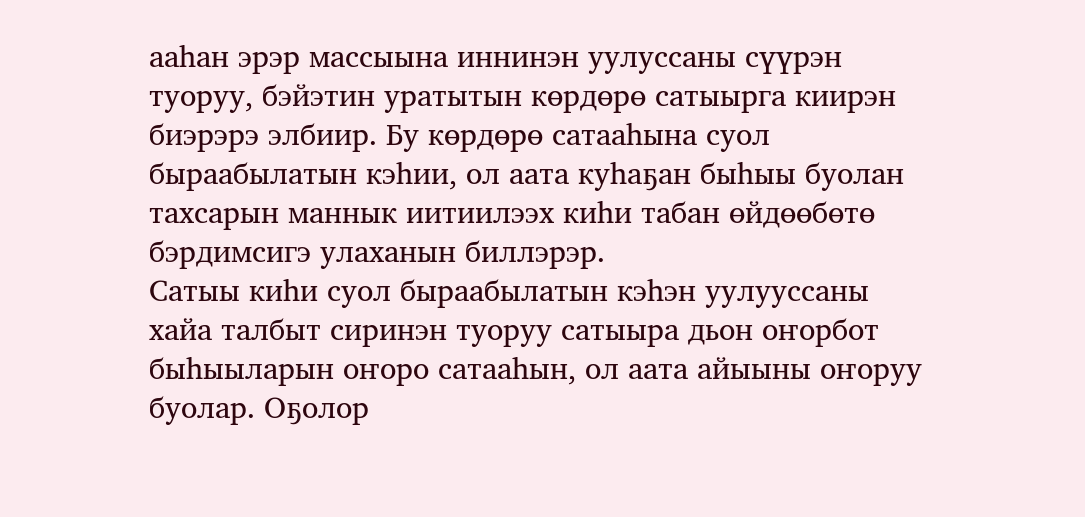ааһан эрэр массыына иннинэн уулуссаны сүүрэн туоруу, бэйэтин уратытын көрдөрө сатыырга киирэн биэрэрэ элбиир. Бу көрдөрө сатааһына суол быраабылатын кэһии, ол аата куһаҕан быһыы буолан тахсарын маннык иитиилээх киһи табан өйдөөбөтө бэрдимсигэ улаханын биллэрэр.
Сатыы киһи суол быраабылатын кэһэн уулууссаны хайа талбыт сиринэн туоруу сатыыра дьон оҥорбот быһыыларын оҥоро сатааһын, ол аата айыыны оҥоруу буолар. Оҕолор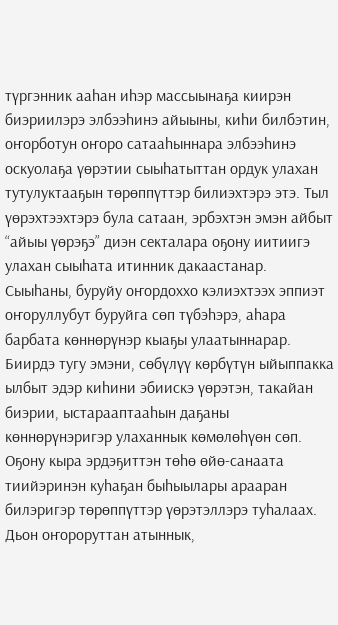түргэнник ааһан иһэр массыынаҕа киирэн биэриилэрэ элбээһинэ айыыны, киһи билбэтин, оҥорботун оҥоро сатааһыннара элбээһинэ оскуолаҕа үөрэтии сыыһатыттан ордук улахан тутулуктааҕын төрөппүттэр билиэхтэрэ этэ. Тыл үөрэхтээхтэрэ була сатаан, эрбэхтэн эмэн айбыт “айыы үөрэҕэ” диэн секталара оҕону иитиигэ улахан сыыһата итинник дакаастанар.
Сыыһаны, буруйу оҥордоххо кэлиэхтээх эппиэт оҥоруллубут буруйга сөп түбэһэрэ, аһара барбата көннөрүнэр кыаҕы улаатыннарар. Биирдэ тугу эмэни, сөбүлүү көрбүтүн ыйыппакка ылбыт эдэр киһини эбиискэ үөрэтэн, такайан биэрии, ыстарааптааһын даҕаны көннөрүнэригэр улаханнык көмөлөһүөн сөп.
Оҕону кыра эрдэҕиттэн төһө өйө-санаата тиийэринэн куһаҕан быһыылары арааран билэригэр төрөппүттэр үөрэтэллэрэ туһалаах. Дьон оҥороруттан атыннык,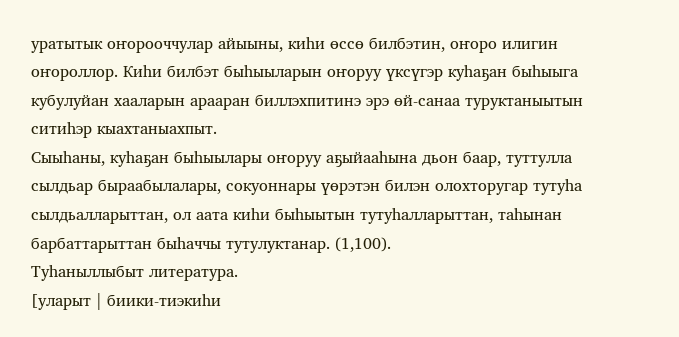уратытык оҥорооччулар айыыны, киһи өссө билбэтин, оҥоро илигин оҥороллор. Киһи билбэт быһыыларын оҥоруу үксүгэр куһаҕан быһыыга кубулуйан хааларын арааран биллэхпитинэ эрэ өй-санаа туруктаныытын ситиһэр кыахтаныахпыт.
Сыыһаны, куһаҕан быһыылары оҥоруу аҕыйааһына дьон баар, туттулла сылдьар быраабылалары, сокуоннары үөрэтэн билэн олохторугар тутуһа сылдьалларыттан, ол аата киһи быһыытын тутуһалларыттан, таһынан барбаттарыттан быһаччы тутулуктанар. (1,100).
Туһаныллыбыт литература.
[уларыт | биики-тиэкиһи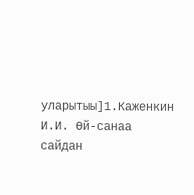уларытыы]1.Каженкин И.И. Өй-санаа сайдан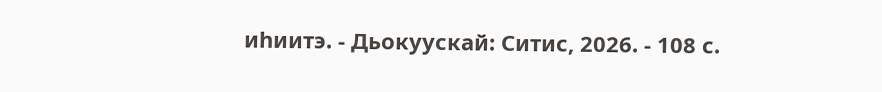иһиитэ. - Дьокуускай: Ситис, 2026. - 108 с.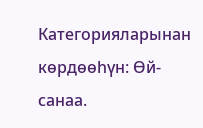Категорияларынан көрдөөһүн: Өй-санаа.